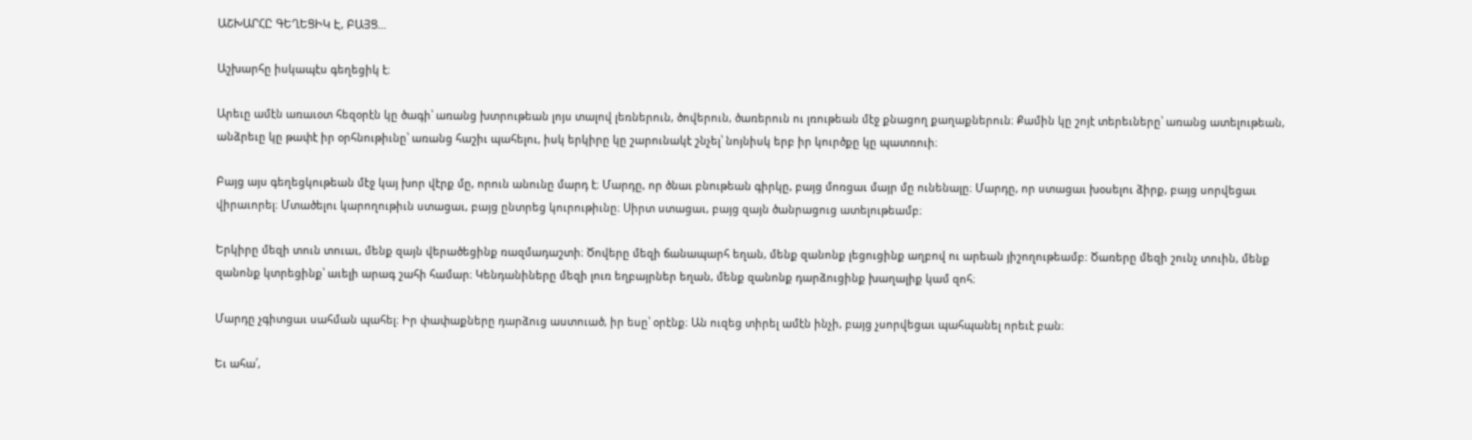ԱՇԽԱՐՀԸ ԳԵՂԵՑԻԿ Է, ԲԱՅՑ…

Աշխարհը իսկապէս գեղեցիկ է։

Արեւը ամէն առաւօտ հեզօրէն կը ծագի՝ առանց խտրութեան լոյս տալով լեռներուն, ծովերուն, ծառերուն ու լռութեան մէջ քնացող քաղաքներուն։ Քամին կը շոյէ տերեւները՝ առանց ատելութեան, անձրեւը կը թափէ իր օրհնութիւնը՝ առանց հաշիւ պահելու, իսկ երկիրը կը շարունակէ շնչել՝ նոյնիսկ երբ իր կուրծքը կը պատռուի։

Բայց այս գեղեցկութեան մէջ կայ խոր վէրք մը, որուն անունը մարդ է։ Մարդը, որ ծնաւ բնութեան գիրկը, բայց մոռցաւ մայր մը ունենալը։ Մարդը, որ ստացաւ խօսելու ձիրք, բայց սորվեցաւ վիրաւորել։ Մտածելու կարողութիւն ստացաւ, բայց ընտրեց կուրութիւնը։ Սիրտ ստացաւ, բայց զայն ծանրացուց ատելութեամբ։

Երկիրը մեզի տուն տուաւ, մենք զայն վերածեցինք ռազմադաշտի։ Ծովերը մեզի ճանապարհ եղան, մենք զանոնք լեցուցինք աղբով ու արեան յիշողութեամբ։ Ծառերը մեզի շունչ տուին, մենք զանոնք կտրեցինք՝ աւելի արագ շահի համար։ Կենդանիները մեզի լուռ եղբայրներ եղան, մենք զանոնք դարձուցինք խաղալիք կամ զոհ։

Մարդը չգիտցաւ սահման պահել։ Իր փափաքները դարձուց աստուած, իր եսը՝ օրէնք։ Ան ուզեց տիրել ամէն ինչի, բայց չսորվեցաւ պահպանել որեւէ բան։

Եւ ահա՛,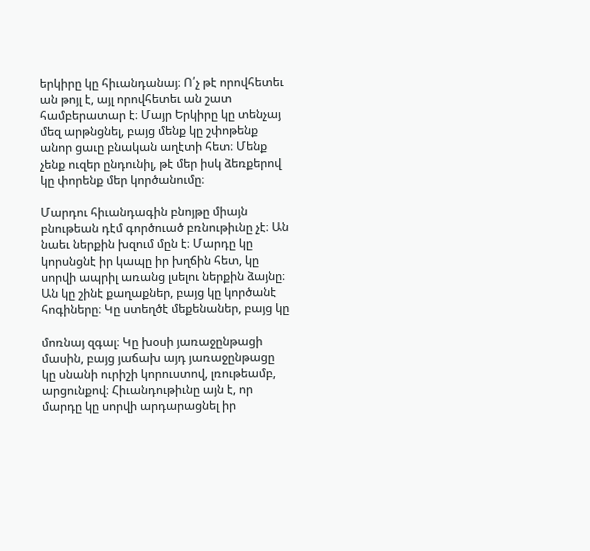երկիրը կը հիւանդանայ։ Ո՛չ թէ որովհետեւ ան թոյլ է, այլ որովհետեւ ան շատ համբերատար է։ Մայր Երկիրը կը տենչայ մեզ արթնցնել, բայց մենք կը շփոթենք անոր ցաւը բնական աղէտի հետ։ Մենք չենք ուզեր ընդունիլ, թէ մեր իսկ ձեռքերով կը փորենք մեր կործանումը։

Մարդու հիւանդագին բնոյթը միայն բնութեան դէմ գործուած բռնութիւնը չէ։ Ան նաեւ ներքին խզում մըն է։ Մարդը կը կորսնցնէ իր կապը իր խղճին հետ, կը սորվի ապրիլ առանց լսելու ներքին ձայնը։ Ան կը շինէ քաղաքներ, բայց կը կործանէ հոգիները։ Կը ստեղծէ մեքենաներ, բայց կը

մոռնայ զգալ։ Կը խօսի յառաջընթացի մասին, բայց յաճախ այդ յառաջընթացը կը սնանի ուրիշի կորուստով, լռութեամբ, արցունքով։ Հիւանդութիւնը այն է, որ մարդը կը սորվի արդարացնել իր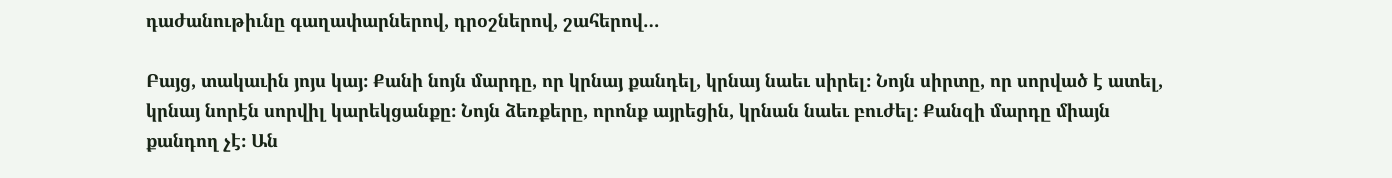դաժանութիւնը գաղափարներով, դրօշներով, շահերով…

Բայց, տակաւին յոյս կայ։ Քանի նոյն մարդը, որ կրնայ քանդել, կրնայ նաեւ սիրել։ Նոյն սիրտը, որ սորված է ատել, կրնայ նորէն սորվիլ կարեկցանքը։ Նոյն ձեռքերը, որոնք այրեցին, կրնան նաեւ բուժել։ Քանզի մարդը միայն քանդող չէ։ Ան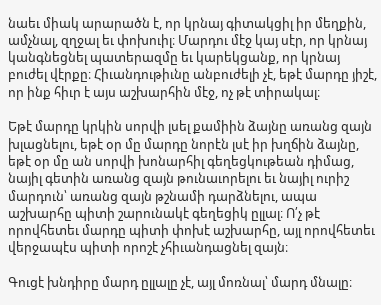նաեւ միակ արարածն է, որ կրնայ գիտակցիլ իր մեղքին, ամչնալ, զղջալ եւ փոխուիլ։ Մարդու մէջ կայ սէր, որ կրնայ կանգնեցնել պատերազմը եւ կարեկցանք, որ կրնայ բուժել վէրքը։ Հիւանդութիւնը անբուժելի չէ, եթէ մարդը յիշէ, որ ինք հիւր է այս աշխարհին մէջ, ոչ թէ տիրակալ։

Եթէ մարդը կրկին սորվի լսել քամիին ձայնը առանց զայն խլացնելու, եթէ օր մը մարդը նորէն լսէ իր խղճին ձայնը, եթէ օր մը ան սորվի խոնարհիլ գեղեցկութեան դիմաց, նայիլ գետին առանց զայն թունաւորելու եւ նայիլ ուրիշ մարդուն՝ առանց զայն թշնամի դարձնելու, ապա աշխարհը պիտի շարունակէ գեղեցիկ ըլլալ։ Ո՛չ թէ որովհետեւ մարդը պիտի փոխէ աշխարհը, այլ որովհետեւ վերջապէս պիտի որոշէ չհիւանդացնել զայն։

Գուցէ խնդիրը մարդ ըլլալը չէ, այլ մոռնալ՝ մարդ մնալը։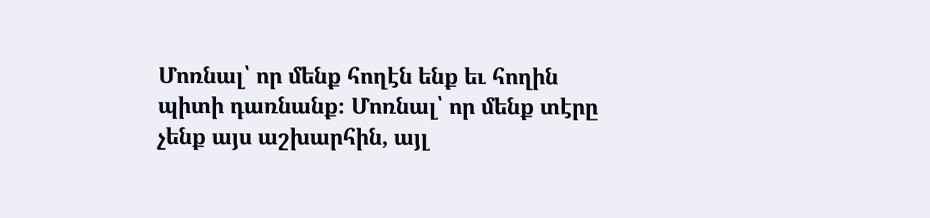Մոռնալ՝ որ մենք հողէն ենք եւ հողին պիտի դառնանք։ Մոռնալ՝ որ մենք տէրը չենք այս աշխարհին, այլ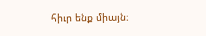հիւր ենք միայն։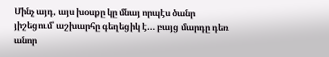Մինչ այդ, այս խօսքը կը մնայ որպէս ծանր յիշեցում՝ աշխարհը գեղեցիկ է… բայց մարդը դեռ անոր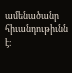ամենածանր հիւանդութիւնն է։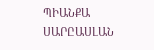ՊԻԱՆՔԱ ՍԱՐԸԱՍԼԱՆ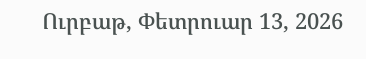Ուրբաթ, Փետրուար 13, 2026